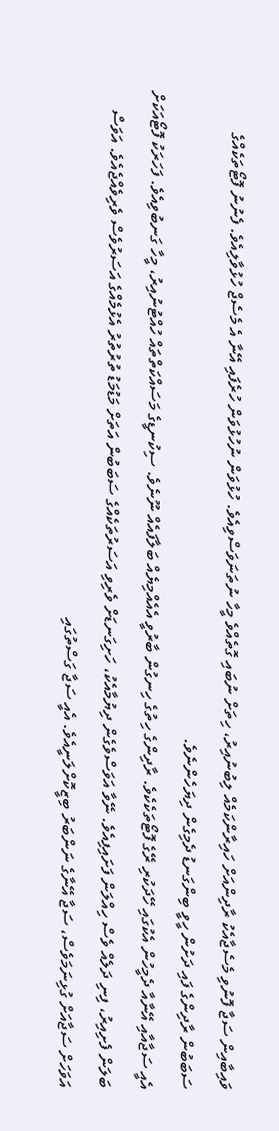ވައިބާއިން ސަޖާ ފޮނުވި މެސެޖާއެކު ރާދިންއަށް ހައިރާންކަމެއް ލިބުނުއިރު، ހިތަށް ނުބައި ގޮތެއްވެ މީހާ ނުތަނަވަސްވިއެވެ. ހުޅުވަން ނުހުޅުވަން ހުރެފައި އޭނާ އެ މެސެޖް ހުޅުވާލިއެވެ. ފެނުނު ފޮޓޯތަކެއްގެ ސަބަބުން ރާދިންގެ ފައި ދަށުން ހީވީ ބިންގަނޑު ދެމިގެން ދިޔަހެންނެވެ.
އެއީ ސަޖާއާއި އޭނާއާ ދެމީހުން އެކުގައި ހޭދަކުރި ރޭގެ ފޮޓޯތަކެކެވެ. ރާދިންގެ ހިތުގެ ހިނގުން ބާރުވީ އެއެއްމިޔެއް ބަލާފައެއް ނޫނެވެ. ސިކުނޑީގެ މަސައްކަތްތައް ހުއްޓުނުއިރު، މީހާ ގަނބުވިއެވެ. ފަހަރަކު ފޮޓޯއަކަށް ބަލަން ފެށިއިރު، ފިނި ދަލެއް ވެސް ހިއްލަން ފަށައިފިއެވެ. ނޭވާ އަވަސްވެގެން ދިޔުމާއެކު، ހަށިގަނޑަށް ވެރިވި އަސަރުތަކެއްގެ ސަބަބުން އަތަށް މަޑުމަޑު ތުރުތުރު އެޅުމެއްގެ އަސަރުވެސް ވެރިވެއްޖެއެވެ. އަވަސް އަވަހަށް ސަޖާއަށް ގުޅިނަމަވެސް، ސަޖާ އޭނާގެ ނަންބަރު ބިޒީކޮށްލަނީއެވެ. އެއީ ސަޖާ ގަސްތުގައި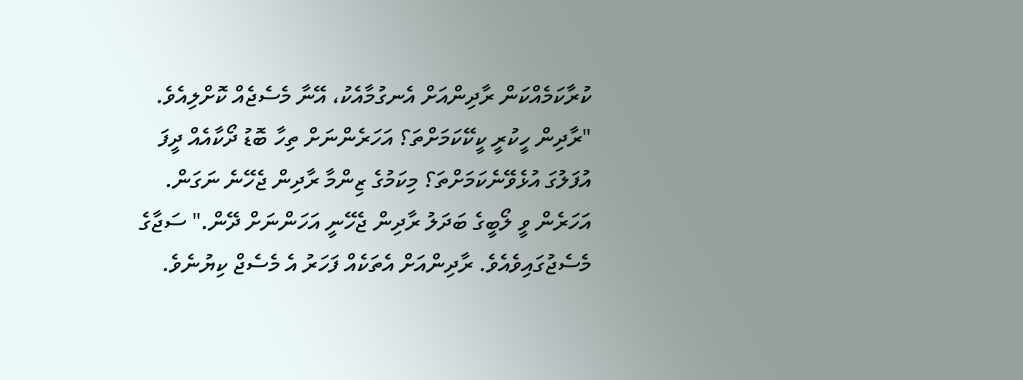ކުރާކަމެއްކަން ރާދިންއަށް އެނގުމާއެކު، އޭނާ މެސެޖެއް ކޮށްލިއެވެ.
"ރާދިން ހީކުރީ ކީކޭކަމަށްތަ؟ އަހަރެންނަށް ތިހާ ބޮޑު ދޯކާއެއް ދީފަ އުފަލުގަ އުޅެވޭނެކަމަށްތަ؟ މިކަމުގެ ޒިންމާ ރާދިން ޖެހޭނެ ނަގަން. އަހަރެން ވީ ލޯބީގެ ބަދަލު ރާދިން ޖެހޭނީ އަހަންނަށް ދޭން." ސަޖާގެ މެސެޖުގައިވެއެވެ. ރާދިންއަށް އެތަކެއް ފަހަރު އެ މެސެޖް ކިޔުނެވެ.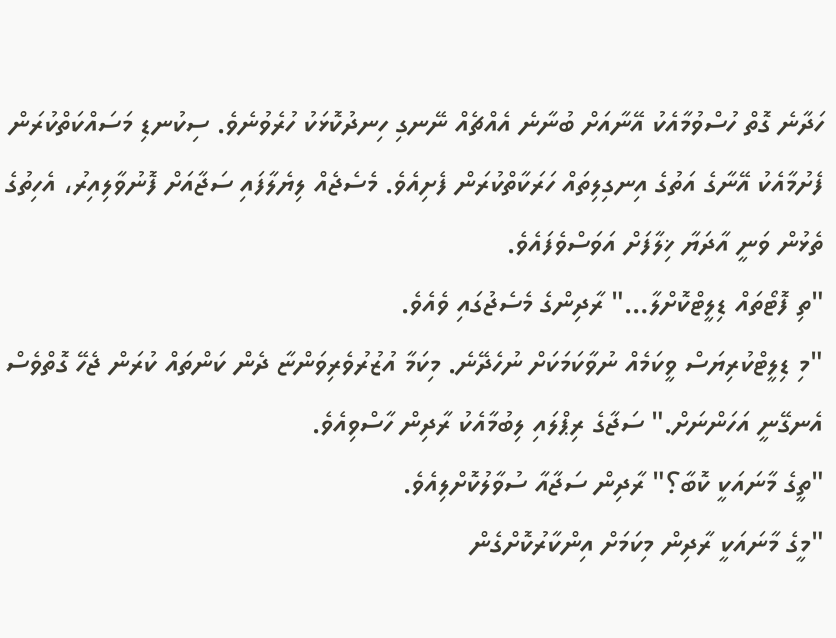ހަދާނެ ގޮތް ހުސްވުމާއެކު އޭނާއަށް ބުނާނެ އެއްޗެއް ނޭނގި ހިނދުކޮޅަކު ހުރެވުނެވެ. ސިކުނޑި މަސައްކަތްކުރަން ފެށުމާއެކު އޭނާގެ އަތުގެ އިނގިލިތައް ހަރަކާތްކުރަން ފެށިއެވެ. މެސެޖެއް ލިޔެލާފައި ސަޖާއަށް ފޮނުވާލިއިރު، އެހިތުގެ ތެޅުން ވަނީ އާދަޔާ ޚިލާފަށް އަވަސްވެފައެވެ.
"ތި ފޮޓޯތައް ޑިލީޓްކޮށްލާ…" ރާދިންގެ މެސެޖުގައި ވެއެވެ.
"މި ޑިލީޓްކުރިޔަސް ވީކަމެއް ނުވާކަމަކަށް ނުހެދޭނެ. މިކަމާ އުޒުރުވެރިވަންޏާ ދެން ކަންތައް ކުރަން ޖެހޭ ގޮތްވެސް އެނގޭނީ އަހަންނަށް." ސަޖާގެ ރިޕްލައި ލިބުމާއެކު ރާދިން ހާސްވިއެވެ.
"ތީގެ މާނައަކީ ކޮބާ؟" ރާދިން ސަޖާއާ ސުވާލުކޮށްލިއެވެ.
"މީގެ މާނައަކީ ރާދިން މިކަމަށް އިންކާރުކޮށްގެން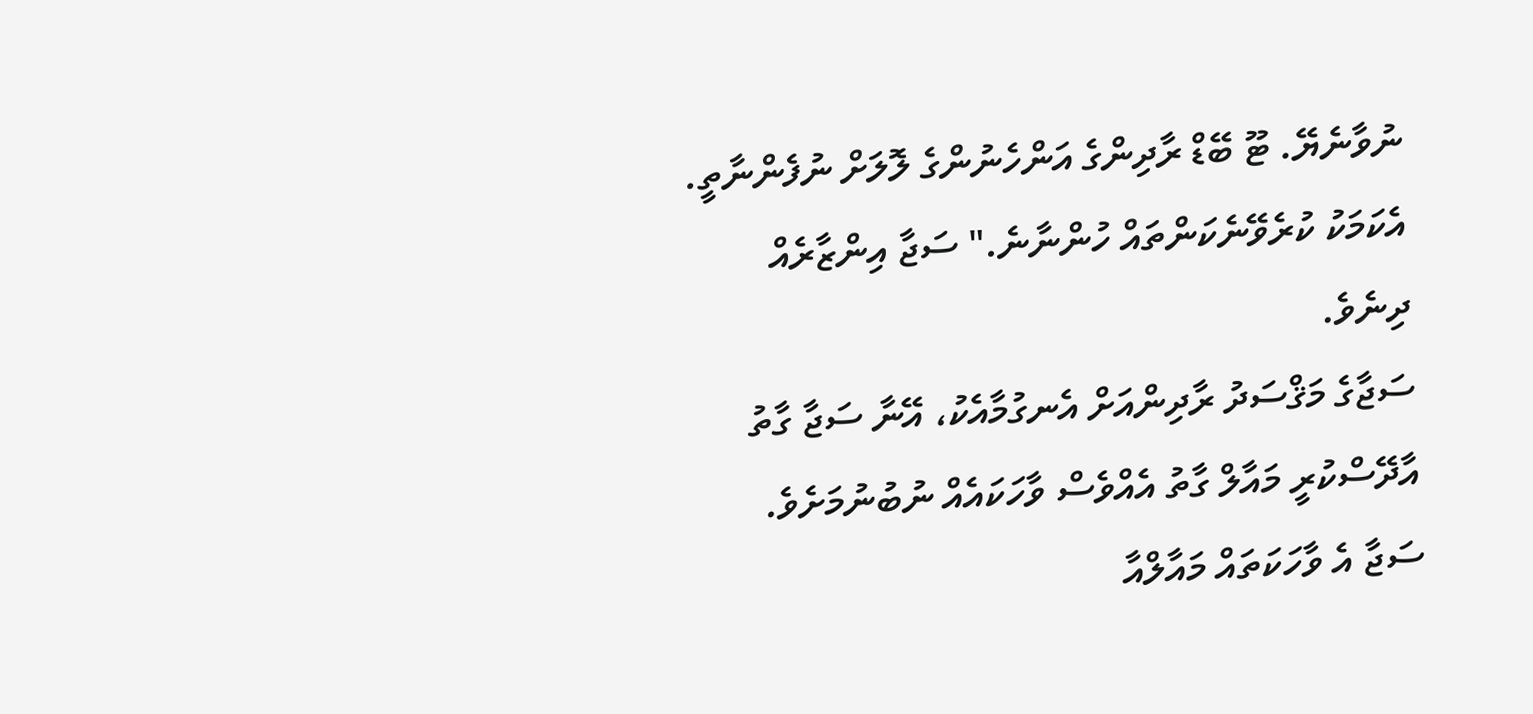ނުވާނެޔޭ. ޓޫ ބޭޑް ރާދިންގެ އަންހެނުންގެ ލޮލަށް ނުފެންނާތީ. އެކަމަކު ކުރެވޭނެކަންތައް ހުންނާނެ." ސަޖާ އިންޒާރެއް ދިނެވެ.
ސަޖާގެ މަޤްސަދު ރާދިންއަށް އެނގުމާއެކު، އޭނާ ސަޖާ ގާތު އާދޭސްކުރީ މައާލް ގާތު އެއްވެސް ވާހަކައެއް ނުބުނުމަށެވެ. ސަޖާ އެ ވާހަކަތައް މައާލްއާ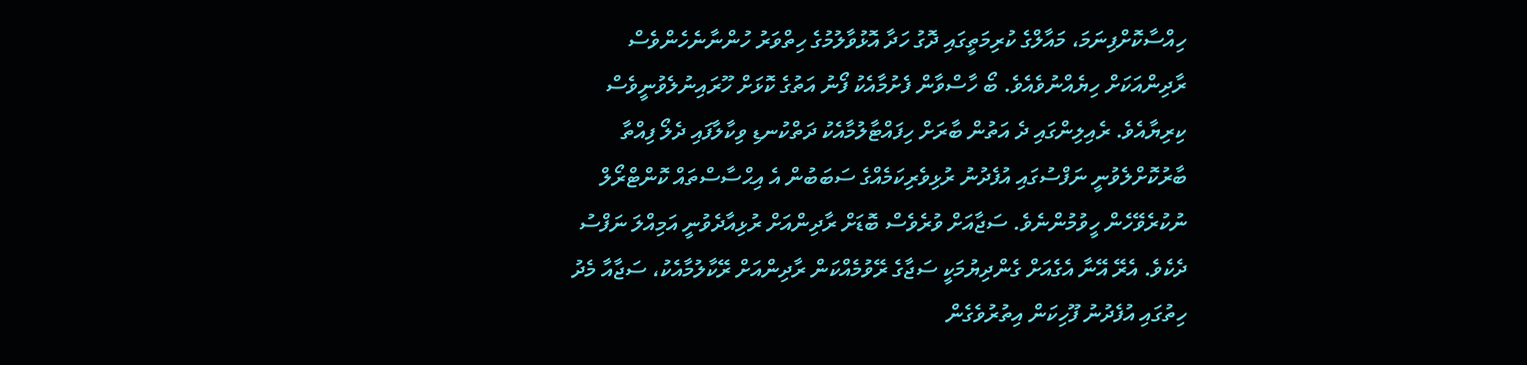ހިއްސާކޮށްފިނަމަ، މައާލްގެ ކުރިމަތީގައި ދޮގު ހަދާ އޮޅުވާލުމުގެ ހިތްވަރު ހުންނާނެހެންވެސް ރާދިންއަކަށް ހިޔެއްނުވެއެވެ. ބޯ ހާސްވާން ފެށުމާއެކު ފޯނު އަތުގެ ކޮޅަށް ހޫރައިނުލެވުނީވެސް ކިރިޔާއެވެ. ރެއިލިންގައި ދެ އަތުން ބާރަށް ހިފައްޓާލުމާއެކު ދަތްކުނޑި ވިކާލާފައި ދެލޯ ފިއްތާ ބާރުކޮށްލެވުނީ ނަފްސުގައި އުފެދުނު ރުޅިވެރިކަމެއްގެ ސަބަބުން އެ އިޙްސާސްތައް ކޮންޓްރޯލް ނުކުރެވޭހެން ހީވުމުންނެވެ. ސަޖާއަށް ވުރެވެސް ބޮޑަށް ރާދިންއަށް ރުޅިއާދެވުނީ އަމިއްލަ ނަފްސު ދެކެވެ. އެރޭ އޭނާ އެގެއަށް ގެންދިޔުމަކީ ސަޖާގެ ރޭވުމެއްކަން ރާދިންއަށް ރޭކާލުމާއެކު، ސަޖާއާ މެދު ހިތުގައި އުފެދުނު ފޫހިކަން އިތުރުވެގެން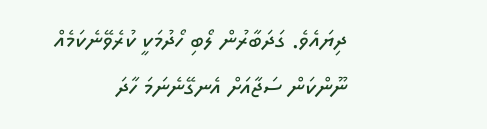ދިޔައެވެ. ގަދަބާރުން ލޯބި ހޯދުމަކީ ކުރެވޭނެކަމެއް ނޫންކަން ސަޖާއަށް އެނގޭނެނަމަ ހާދަ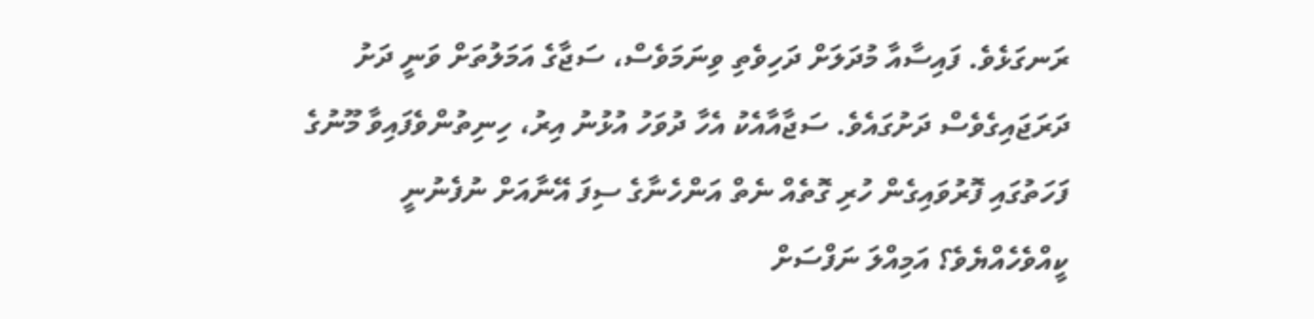ރަނގަޅެވެ. ފައިސާއާ މުދަލަށް ދަހިވެތި ވިނަމަވެސް، ސަޖާގެ އަމަލުތަށް ވަނީ ދަށު ދަރަޖައިގެވެސް ދަށުގައެވެ. ސަޖާއާއެކު އެހާ ދުވަހު އުޅުނު އިރު، ހިނިތުންވެފައިވާ މޫނުގެ ފަހަތުގައި ފޮރުވައިގެން ހުރި ގޮތެއް ނެތް އަންހެނާގެ ސިފަ އޭނާއަށް ނުފެނުނީ ކީއްވެހެއްޔެވެ؟ އަމިއްލަ ނަފްސަށް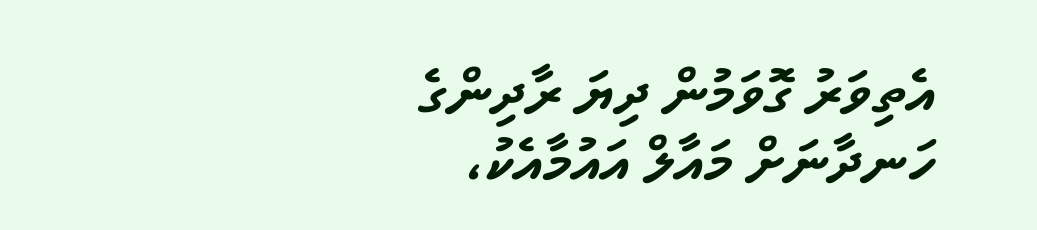އެތިވަރު ގޮވަމުން ދިޔަ ރާދިންގެ ހަނދާނަށް މައާލް އައުމާއެކު،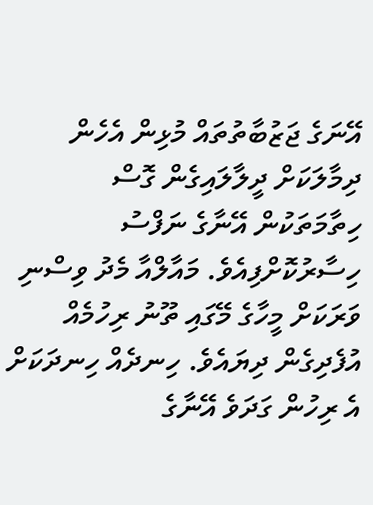އޭނަގެ ޖަޒުބާތުތައް މުޅިން އެހެން ދިމާލަކަށް ދީލާލައިގެން ގޮސް ހިތާމަތަކުން އޭނާގެ ނަފްސު ހިސާރުކޮށްފިއެވެ. މައާލްއާ މެދު ވިސްނި ވަރަކަށް މީހާގެ މޭގައި ތޫނު ރިހުމެއް އުފެދިގެން ދިޔައެވެ. ހިނދެއް ހިނދަކަށް އެ ރިހުން ގަދަވެ އޭނާގެ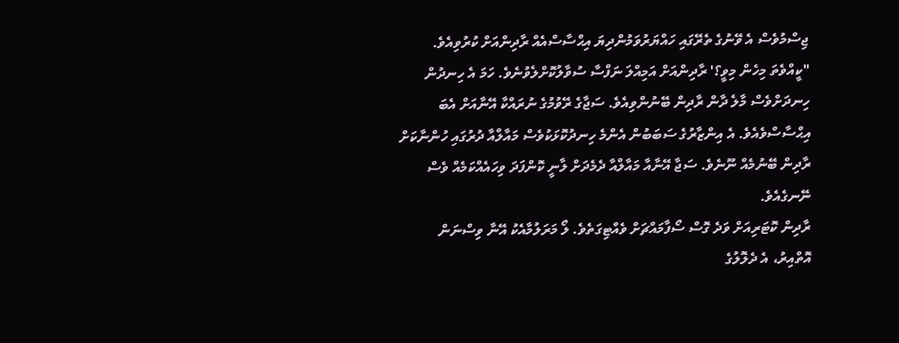ޖިސްމުވެސް އެ ވޭނުގެ ތެރޭގައި ހައްޔަރުވަމުންދިޔަ އިޙްސާސްއެއް ރާދިންއަށް ކުރުވިއެވެ.
"ކީއްވެތަ މިހެން މިވީ؟' ރާދިންއަށް އަމިއްލަ ނަފްސާ ސުވާލުކޮށްލެވުނެވެ. ހަމަ އެ ހިނދުން ހިނދަށްވެސް މާލެ ދާން ރާދިން ބޭނުންވިއެވެ. ސަޖާގެ ރޭވުމުގެ ނުރައްކާ އޭނާއަށް އެބަ އިޙްސާސްވެއެވެ. އެ އިންޒާރުގެ ސަބަބުން އެންމެ ހިނދުކޮޅަކުވެސް މައާލްއާ ދުރުގައި ހުންނާކަށް ރާދިން ބޭނުމެއް ނޫނެވެ. ސަޖާ އޭނާއާ މައާލްއާ ދެމެދަށް ލާނީ ކޮންފަދަ ވިހައެއްކަމެއް ވެސް ނޭނގެއެވެ.
ރާދިން ކޮޓަރިއަށް ވަދެ ގޮސް ސޯފާމައްޗަށް ވެއްޓިގަތެވެ. ލޯ މަރަލުމާއެކު އޭނާ ވިސްނަން އޮތްއިރު، އެ ދެލޮލުގެ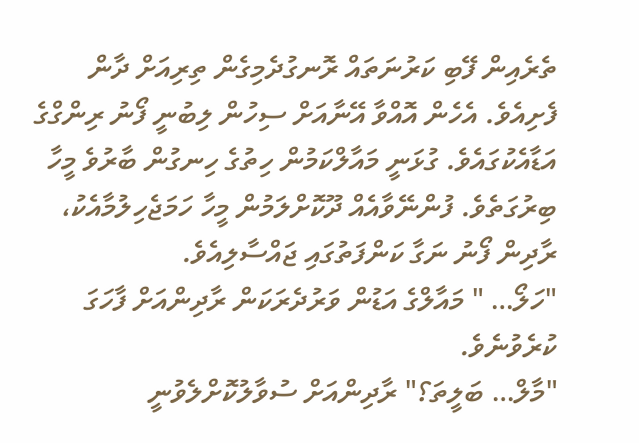ތެރެއިން ފޭބި ކަރުނަތައް ރޮނގުދެމިގެން ތިރިއަށް ދާން ފެށިއެވެ. އެހެން އޮއްވާ އޭނާއަށް ސިހުން ލިބުނީ ފޯނު ރިންގްގެ އަޑާއެކުގައެވެ. ގުޅަނީ މައާލްކަމުން ހިތުގެ ހިނގުން ބާރުވެ މީހާ ބިރުގަތެވެ. ފުންނޭވާއެއް ދޫކޮށްލަމުން މީހާ ހަމަޖެހިލުމާއެކު، ރާދިން ފޯނު ނަގާ ކަންފަތުގައި ޖައްސާލިއެވެ.
"ހަލޯ… " މައާލްގެ އަޑުން ވަރުދެރަކަން ރާދިންއަށް ފާހަގަ ކުރެވުނެވެ.
"މާލް… ބަލީތަ؟" ރާދިންއަށް ސުވާލުކޮށްލެވުނީ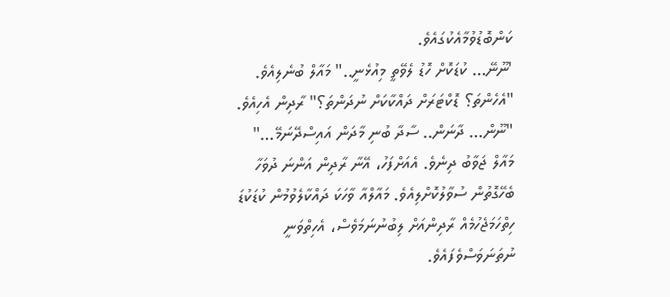ކަންބޮޑުވުމާއެކުގައެވެ.
'ނޫނޭ… ކުޑަކޮށް ހޮޑު ލެވޭތީ މިއުޅެނީ.." މައާލް ބުނެލިއެވެ.
"އެހެންތަ؟ ޑޮކްޓަރަށް ދައްކާކަށް ނުދަންތަ؟" ރާދިން އެހިއެވެ.
"ނޫން… ދާނަން.. ސާދާ ބުނި މާދަން އައިސްދޭނަމޭ…" މައާލް ޖަވާބު ދިނެވެ. އެއަށްފަހު، އޭނާ ރާދިން އަންނަ ދުވަހާ ބެހޭގޮތުން ސުވާލުކޮށްލިއެވެ. މައާލްއާ ވާހަކަ ދައްކާލެވުމުން ކުޑަކުޑަ ހިތްހަމަޖެހުމެއް ރާދިންއަށް ލިބުނުނަމަވެސް، އެހިތްވަނީ ނުތަނަވަސްވެފައެވެ.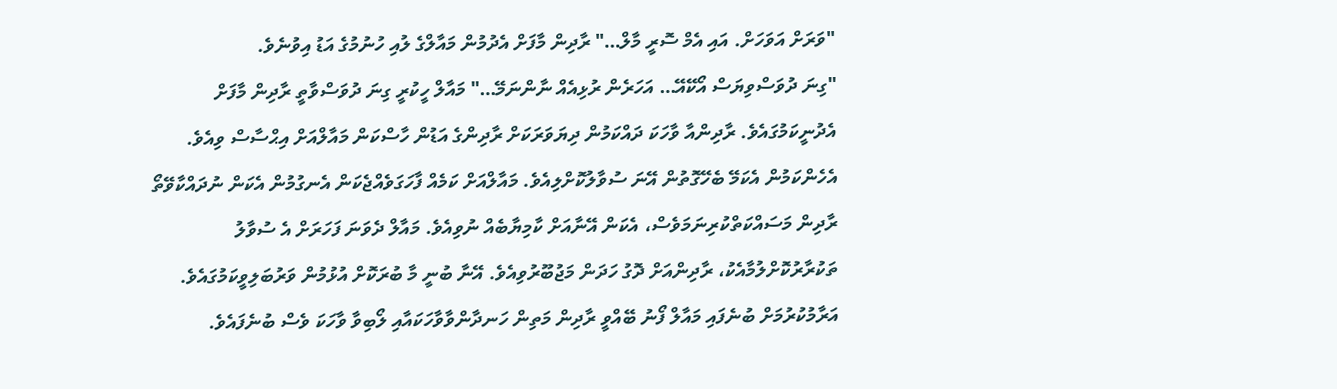"ވަރަށް އަވަހަށް. އައި އެމް ސޮރީ މާލް…" ރާދިން މާފަށް އެދުމުން މައާލްގެ ލުއި ހުނުމުގެ އަޑު އިވުނެވެ.
"ގިނަ ދުވަސްވިޔަސް އޯކޭއޭ… އަހަރެން ރުޅިއެއް ނާންނަމޭ…" މައާލް ހީކުރީ ގިނަ ދުވަސްވާތީ ރާދިން މާފަށް އެދުނީކަމުގައެވެ. ރާދިންއާ ވާހަކަ ދައްކަމުން ދިޔަވަރަކަށް ރާދިންގެ އަޑުން ހާސްކަން މައާލްއަށް އިޙްސާސް ވިއެވެ. އެހެންކަމުން އެކަމޭ ބެހޭގޮތުން އޭނަ ސުވާލުކޮށްލިއެވެ. މައާލްއަށް ކަމެއް ފާހަގަވެއްޖެކަން އެނގުމުން އެކަން ނުދައްކާވޭތޯ ރާދިން މަސައްކަތްކުރިނަމަވެސް، އެކަން އޭނާއަށް ކާމިޔާބެއް ނުވިއެވެ. މައާލް ދެވަނަ ފަހަރަށް އެ ސުވާލު ތަކުރާރުކޮށްލުމާއެކު، ރާދިންއަށް ދޮގު ހަދަން މަޖުބޫރުވިއެވެ. އޭނާ ބުނީ މާ ބުރަކޮށް އުޅުމުން ވަރުބަލިވީކަމުގައެވެ. އަރާމުކުރުމަށް ބުނެފައި މައާލް ފޯނު ބޭއްވީ ރާދިން މަތިން ހަނދާންވާވާހަކައާއި ލޯބިވާ ވާހަކަ ވެސް ބުނެފައެވެ.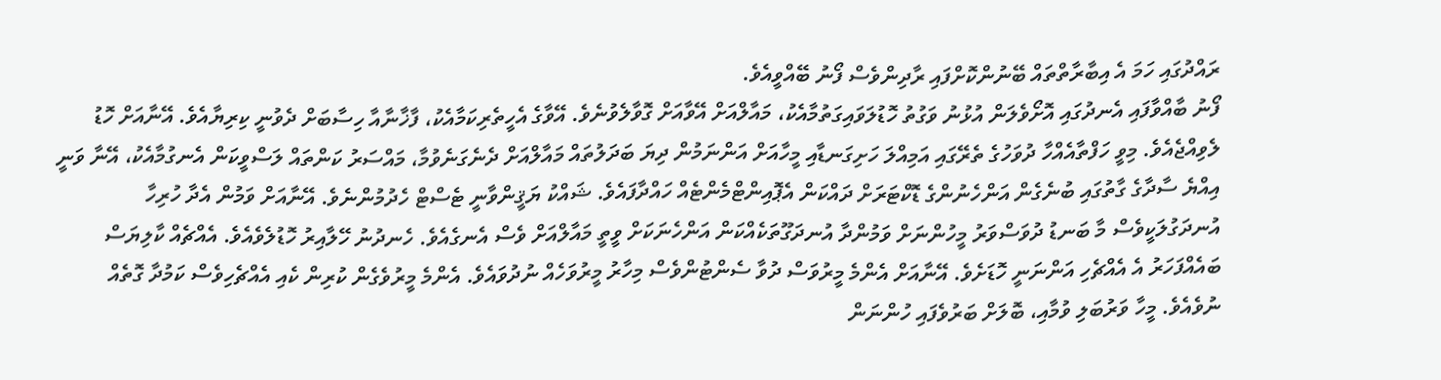ރައްދުގައި ހަމަ އެ އިބާރާތްތައް ބޭނުންކޮށްފައި ރާދިންވެސް ފޯނު ބޭއްވީއެވެ.
ފޯނު ބާއްވާފައި އެނދުގައި އޮށޯވެލަން އުޅުނު ވަގުތު ހޮޑުލަވައިގަތުމާއެކު، މައާލްއަށް އޭވާއަށް ގޮވާލެވުނެވެ. އޭވާގެ އެހީތެރިކަމާއެކު، ފާޚާނާއާ ހިސާބަށް ދެވުނީ ކިރިޔާއެވެ. އޭނާއަށް ހޮޑު ލެވިއްޖެއެވެ. މިވީ ހަފްތާއެއްހާ ދުވަހުގެ ތެރޭގައި އަމިއްލަ ހަށިގަނޑާއި މީހާއަށް އަންނަމުން ދިޔަ ބަދަލުތައް މައާލްއަށް ދެނެގަނެވުމާ، މައްސަރު ކަންތައް ލަސްވީކަން އެނގުމާއެކު، އޭނާ ވަނީ އިއްޔެ ސާދާގެ ގާތުގައި ބުނެގެން އަންހެނުންގެ ޑޮކްޓަރަށް ދައްކަން އެޕޮއިންޓްމެންޓެއް ހައްދާފައެވެ. ޝައްކު ޔަޤީންވާނީ ޓެސްޓް ހެދުމުންނެވެ. އޭނާއަށް ވަމުން އެދާ ހުރިހާ އުނދަގުލަކީވެސް މާ ބަނޑު ދުވަސްވަރު މީހުންނަށް ވަމުންދާ އުނދަގޫތަކެއްކަން އަންހެނަކަށް ވީތީ މައާލްއަށް ވެސް އެނގެއެވެ. ހެނދުނު ހޭލާއިރު ހޮޑުލެވެއެވެ. އެއްޗެއް ކާލިޔަސް ބައެއްފަހަރު އެ އެއްޗެހި އަންނަނީ ހޮޑަށެވެ. އޭނާއަށް އެންމެ މީރުވަސް ދުވާ ސެންޓުންވެސް މިހާރު މީރުވަހެއް ނުދުވައެވެ. އެންމެ މީރުވެގެން ކުރިން ކެއި އެއްޗެހިވެސް ކަމުދާ ގޮތެއް ނުވެއެވެ. މީހާ ވަރުބަލި ވުމާއި، ބޮލަށް ބަރުވެފައި ހުންނަން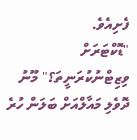ފެށިއެވެ.
"ޑޮކްޓަރަށް ވިޒިޓްނުކުރަނީތަ؟" މޫނު ދޮވެލި މައާލްއަށް ބަލަން ހުރެ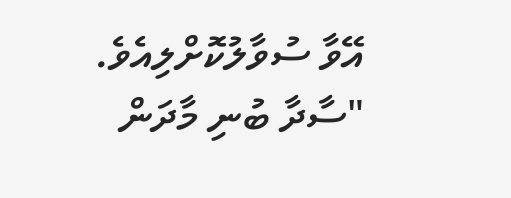އޭވާ ސުވާލުކޮށްލިއެވެ.
"ސާދާ ބުނި މާދަން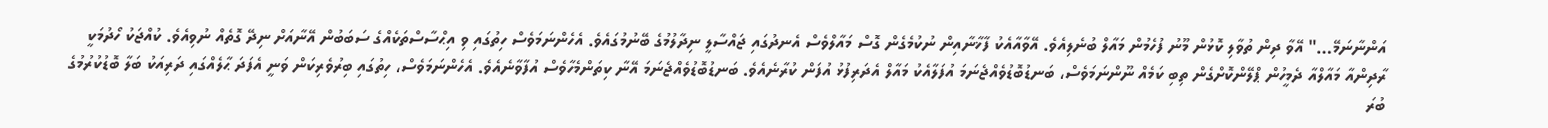އަންނާނަމޭ…" އޭވާ ދިން ތުވާލި ކޮޅުން މޫނު ފުހެމުން މައާލް ބުނެލިއެވެ. އޭވާއާއެކު ފާޚާނާއިން ނުކުމެގެން ގޮސް މައާލްވެސް އެނދުގައި ޖައްސާލީ ނިދާލުމުގެ ބޭނުމުގައެވެ. އެހެންނަމަވެސް ހިތުގައި ވި އިޙްސާސްތަކެއްގެ ސަބަބުން އޭނާއަށް ނިދޭ ގޮތެއް ނުވިއެވެ. ކުއްޖަކު ހޯދުމަކީ ރާދިންއާ މައާލްއާ ދެމީހުން ޕްލޭންކޮށްގެން ތިބި ކަމެއް ނޫންނަމަވެސް، ބަނޑުބޮޑުވެއްޖެނަމަ އުފަލާއެކު މައާލް އެދަރިފުޅު އުފަން ކުރާނެއެވެ. ބަނޑުބޮޑުވެއްޖެނަމަ އޭނާ ކިތަންމެހާވެސް އުފާވާނެއެވެ. އެހެންނަމަވެސް، ހިތުގައި ބިރުވެރިކަން ވަނީ އެފަދަ ޙާލެއްގައި ދަރިއަކު ބަލާ ބޮޑުކުރުމުގެ ބުރަ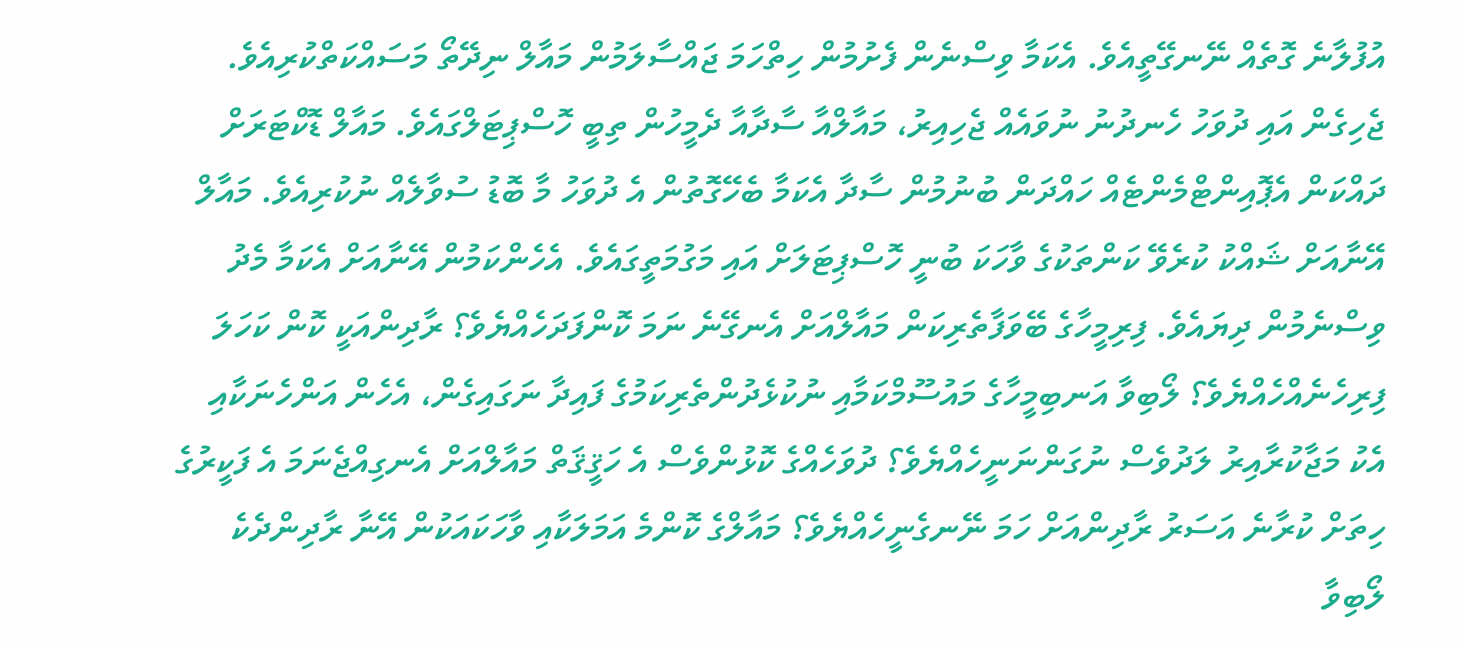އުފުލާނެ ގޮތެއް ނޭނގޭތީއެވެ. އެކަމާ ވިސްނެން ފެށުމުން ހިތްހަމަ ޖައްސާލަމުން މައާލް ނިދޭތޯ މަސައްކަތްކުރިއެވެ.
ޖެހިގެން އައި ދުވަހު ހެނދުނު ނުވައެއް ޖެހިއިރު، މައާލްއާ ސާދާއާ ދެމީހުން ތިބީ ހޮސްޕިޓަލްގައެވެ. މައާލް ޑޮކްޓަރަށް ދައްކަން އެޕޮއިންޓްމެންޓެއް ހައްދަން ބުނުމުން ސާދާ އެކަމާ ބެހޭގޮތުން އެ ދުވަހު މާ ބޮޑު ސުވާލެއް ނުކުރިއެވެ. މައާލް އޭނާއަށް ޝައްކު ކުރެވޭ ކަންތަކުގެ ވާހަކަ ބުނީ ހޮސްޕިޓަލަށް އައި މަގުމަތީގައެވެ. އެހެންކަމުން އޭނާއަށް އެކަމާ މެދު ވިސްނެމުން ދިޔައެވެ. ފިރިމީހާގެ ބޭވަފާތެރިކަން މައާލްއަށް އެނގޭނެ ނަމަ ކޮންފަދަހެއްޔެވެ؟ ރާދިންއަކީ ކޮން ކަހަލަ ފިރިހެނެއްހެއްޔެވެ؟ ލޯބިވާ އަނބިމީހާގެ މައުސޫމްކަމާއި ނުކުޅެދުންތެރިކަމުގެ ފައިދާ ނަގައިގެން، އެހެން އަންހެނަކާއި އެކު މަޖާކުރާއިރު ލަދުވެސް ނުގަންނަނީހެއްޔެވެ؟ ދުވަހެއްގެ ކޮޅުންވެސް އެ ހަޤީޤަތް މައާލްއަށް އެނގިއްޖެނަމަ އެ ފަކީރުގެ ހިތަށް ކުރާނެ އަސަރު ރާދިންއަށް ހަމަ ނޭނގެނީހެއްޔެވެ؟ މައާލްގެ ކޮންމެ އަމަލަކާއި ވާހަކައަކުން އޭނާ ރާދިންދެކެ ލޯބިވާ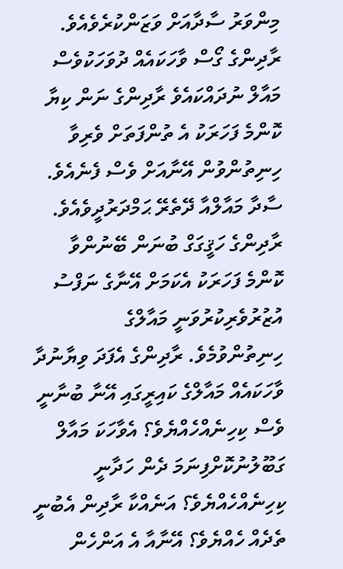މިންވަރު ސާދާއަށް ވަޒަންކުރެވެއެވެ. ރާދިންގެ ގޯސް ވާހަކައެއް ދުވަހަކުވެސް މައާލް ނުދައްކައެވެ ރާދިންގެ ނަން ކިޔާ ކޮންމެ ފަހަރަކު އެ ތުންފަތަށް ވެރިވާ ހިނިތުންވުން އޭނާއަށް ވެސް ފެނެއެވެ.
ސާދާ މައާލްއާ ދޭތެރޭ ޙަމްދަރުދީވެއެވެ. ރާދިންގެ ހަޤީގަގް ބުނަން ބޭނުންވާ ކޮންމެ ފަހަރަކު އެކަމަށް އޭނާގެ ނަފްސު އުޒުރުވެރިކުރުވަނީ މައާލްގެ ހިނިތުންވުމެވެ. ރާދިންގެ އެފަދަ ވިޔާނުދާ ވާހަކައެއް މައާލްގެ ކައިރީގައި އޭނާ ބުނާނީ ވެސް ކިހިނެއްހެއްޔެވެ؟ އެވާހަކަ މައާލް ގަބޫލުނުކޮށްފިނަމަ ދެން ހަދާނީ ކިހިނެއްހެއްޔެވެ؟ އަނެއްކާ ރާދިން އެބުނީ ތެދެއް ހެއްޔެވެ؟ އޭނާއާ އެ އަންހެން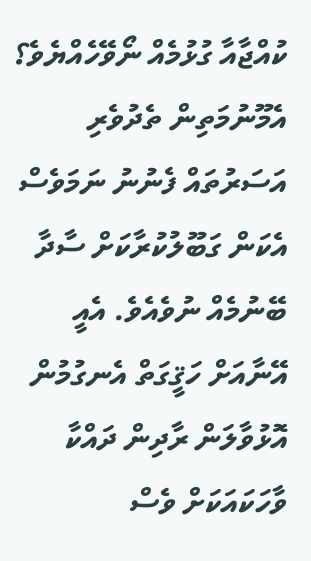ކުއްޖާއާ ގުޅުމެއް ނޯވޭހެއްޔެވެ؟ އެމޫނުމަތިން ތެދުވެރި އަސަރުތައް ފެނުނު ނަމަވެސް އެކަން ގަބޫލުކުރާކަށް ސާދާ ބޭނުމެއް ނުވެއެވެ. އެއީ އޭނާއަށް ހަޤީގަތް އެނގުމުން އޮޅުވާލަން ރާދިން ދައްކާ ވާހަކައަކަށް ވެސް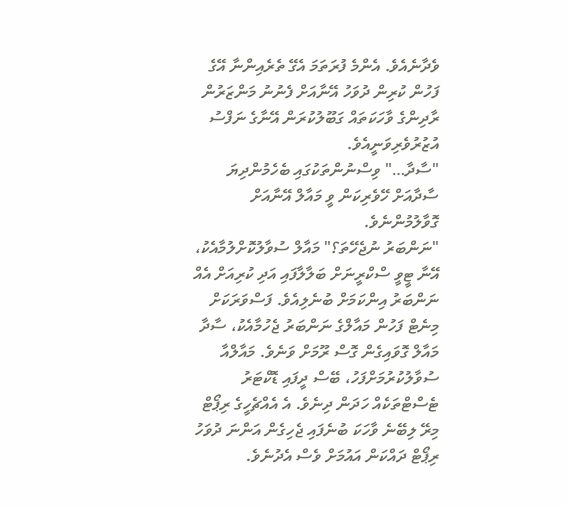ވެދާނެއެވެ. އެންމެ ފުރަތަމަ އެގޭ ތެރެއިންނާ އޭގެ ފަހުން ކުރިން ދުވަހު އޭނާއަށް ފެނުނު މަންޒަރުން ރާދިންގެ ވާހަކަތައް ގަބޫލުކުރަން އޭނާގެ ނަފްސު އުޒުރުވެރިވަނީއެވެ.
"ސާދާ…" ވިސްނުންތަކުގައި ބެހެމުންދިޔަ ސާދާއަށް ހޭވެރިކަން ވީ މައާލް އޭނާއަށް ގޮވާލުމުންނެވެ.
"ނަންބަރު ނުޖެހޭތަ؟" މައާލް ސުވާލުކޮށްލުމާއެކު، އޭނާ ޓީވީ ސްކްރީނަށް ބަލާލާފައި އަދި ކުރިއަށް އެއް ނަންބަރު އިންކަމަށް ބުނެލިއެވެ. ފަސްވަރަކަށް މިނެޓް ފަހުން މައާލްގެ ނަންބަރު ޖެހުމާއެކު، ސާދާ މައާލް ގޮވައިގެން ގޮސް ރޫމަށް ވަނެވެ. މައާލްއާ ސުވާލުކުރުމަށްފަހު، ބޭސް ދީފައި ޑޮކްޓަރު ޓެސްޓްތަކެއް ހަދަން ދިނެވެ. އެ އެއްޗެހީގެ ރިޕޯޓް މިރޭ ލިބޭނެ ވާހަކަ ބުނެފައި ޖެހިގެން އަންނަ ދުވަހު ރިޕޯޓް ދައްކަން އައުމަށް ވެސް އެދުނެވެ.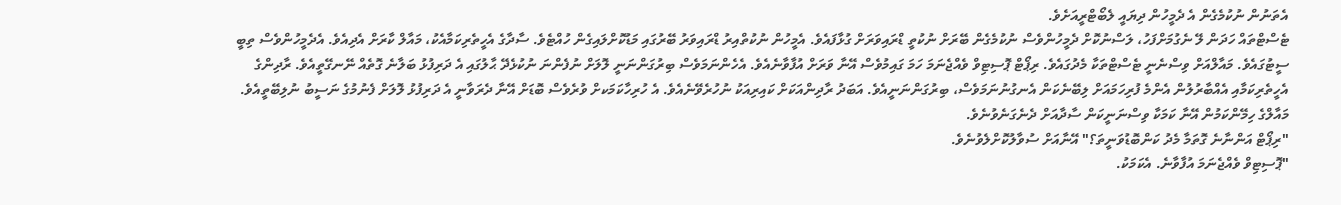އެތަނުން ނުކުމެގެން އެ ދެމީހުން ދިޔައީ ލެބޯޓްރީއަށެވެ.
ޓެސްޓްތައް ހަދަން ލޭ ނެގުމަށްފަހު، ލަސްނުކޮށް ދެމީހުންވެސް ނުކުމެގެން ބޭރަށް ނުކުތީ ޑްރައިވަރަށް ގުޅާފައެވެ. އެމީހުން ނުކުތްއިރު ޑްރައިވަރު ބޭރުގައި މަޑުކޮށްލައިގެން ހުއްޓެވެ. ސާދާގެ އެހީތެރިކަމާއެކު، މައާލް ކާރަށް އެދިއެވެ. އެދެމީހުންވެސް ތިބީ ސީޓުގައެވެ. މައާލްއަށް ވިސްނެނީ ޓެސްޓްތަކާ މެދުގައެވެ. ރިޕޯޓް ޕޮސިޓިވް ވެއްޖެނަމަ ހަމަ ގައިމުވެސް އޭނާ ވަރަށް އުފާވާނެއެވެ. އެހެންނަމަވެސް ބިރުގަންނަނީ ލޮލަށް ނުފެންނަ ނުކުޅެދޭ ޙާލުގައި އެ ދަރިފުޅު ބަލާނެ ގޮތެއް ނޭނގޭތީއެވެ. ރާދިންގެ އެހީތެރިކަމާއި އެއްބާރުލުން އެންމެ ފުރިހަމައަށް ލިބޭނެކަން އެނގުނުނަމަވެސް، ބިރުގަންނަނީއެވެ. އަބަދު ރާދިންއަކަށް ކައިރިއަކު ނުހުރެވޭނެއެވެ. އެ ހުރިހާކަމަކށް ވުރެވެސް ބޮޑަށް އޭނާ ދެރަވާނީ އެ ދަރިފުޅު ލޮލަށް ފެނުމުގެ ނަސީބު ނުލިބޭތީއެވެ. މައާލްގެ ހިމޭންކަމުން އޭނާ ކަމަކާ ވިސްނަނީކަން ސާދާއަށް ދެނެގަނެވުނެވެ.
"ރިޕޯޓް އަންނާނެ ގޮތަމާ މެދު ކަންބޮޑުވަނީތަ؟" އޭނާއަށް ސުވާލުކޮށްލެވުނެވެ.
"ޕޮސިޓިވް ވެއްޖެނަމަ އުފާވާނެ. އެކަމަކު.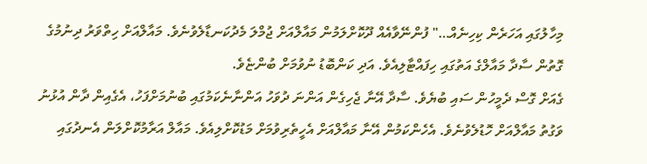މިހާލުގައި އަހަރެން ކިހިނެއް…" ފުންނޭވާއެއް ދޫކޮށްލަމުން މައާލްއަށް ޖުމްލަ މެދުކަނޑާލެވުނެވެ. މައާލްއަށް ހިތްވަރު ދިނުމުގެ ގޮތުން ސާދާ މައާލްގެ އަތުގައި ހިފައްޓާލިއެވެ. އަދި ކަންބޮޑު ނުވުމަށް ބުންޏެވެ.
ގެއަށް ގޮސް ދެމީހުން ސައި ބުޔެވެ. ސާދާ އޭނާ ޖެހިގެން އަންނަ ދުވަހު އަންނާނެކަމުގައި ބުނުމަށްފަހު، އެގެއިން ދާން އުޅުނު ވަގުތު މައާލްއަށް ހޮޑުލެވުނެވެ. އެހެންކަމުން އޭނާ މައާލްއަށް އެހީތެރިވުމަށް މަޑުކޮށްލިއެވެ. މައާލް އަރާމުކޮށްލަން އެނދުގައި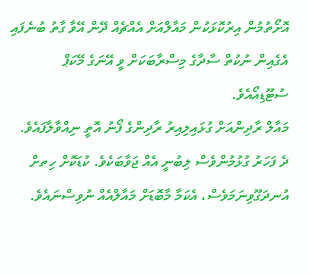އޮށޯތުމުން އިރުކޮޅަކުން މައާލްއަށް އެއްޗެއް ދޭން އޭވާ ގާތު ބުނެފައި އެގެއިން ނުކުތް ސާދާގެ މިސްރާބަކަށް ވީ އޭނަގެ މޭކަޕް ސުޓޫޑިއޯއެވެ.
މައާލް ރާދިންއަށް ގުޅައިލިއިރު ރާދިންގެ ފޯނު އޮތީ ނިއްވާލާފައެވެ. ދެ ފަހަރު ގުޅުމުންވެސް ލިބުނީ އެއް ޖަވާބަކެވެ. ކުޑަކޮށް ހިތށް އުނދަގޫވިނަމަވެސް، އެކަމާ މާބޮޑަށް މައާލްއެއް ނުވިސްނައެވެ.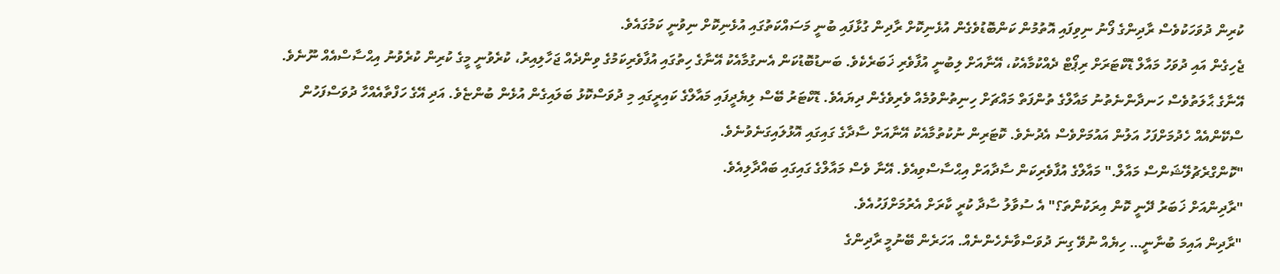ކުރިން ދުވަހަކުވެސް ރާދިންގެ ފޯނު ނިވިފައި އޮތުމުން ކަންބޮޑުވެގެން އުޅެނިކޮށް ރާދިން ގުޅާފައި ބުނީ މަސައްކަތުގައި އުޅެނިކޮށް ނިވުނީ ކަމުގައެވެ.
ޖެހިގެން އައި ދުވަހު މައާލް ޑޮކްޓަރަށް ރިޕޯޓް ދެއްކުމާއެކު، އޭނާއަށް ލިބުނީ އުފާވެރި ޚަބަރެކެވެ. ބަނޑުބޮޑުކަން އެނގުމާއެކު އޭނާގެ ހިތުގައި އުފާވެރިކަމުގެ ވިންދެއް ޖަހާލިއިރު، ކުރެވުނީ މީގެ ކުރިން ކުރެވުނު އިޙްސާސްއެއް ނޫނެވެ. އޭނާގެ ޙާލަތުވެސް ހަނދާންނެތުނު މައާލްގެ ތުންފަތް މައްޗަށް ހިނިތުންވުމެއް ވެރިވެގެން ދިޔައެވެ. ޑޮކްޓަރު ބޭސް ލިޔެދީފައި މައާލްގެ ކައިރީގައި މި ދުވަސްކޮޅު ބަލައިގެން އުޅެން ބުންޏެވެ. އަދި އޭގެ ހަފްތާއެއްހާ ދުވަސްފަހުން ސްކޭންއެއް ހެދުމަށްފަހު އަލުން އައުމަށްވެސް އެދުނެވެ. ކޮޓަރިން ނުކުތުމާއެކު އޭނާއަށް ސާދާގެ ގައިގައި އޮޅުލައިގަނެވުނެވެ.
"ކޮންގްރެޗުލޭޝަންސް މައާލް." މައާލްގެ އުފާވެރިކަން ސާދާއަށް އިޙްސާސްވިއެވެ. އޭނާ ވެސް މައާލްގެ ގައިގައި ބައްދާލިއެވެ.
"ރާދިންއަށް ޚަބަރު ދޭނީ ކޮން އިރަކުންތަ؟" އެ ސުވާލު ސާދާ ކުރީ ކާރަށް އެރުމަށްފަހުއެވެ.
"ރާދިން އައިމަ ބުނާނީ… ހިޔެއް ނުވޭ ގިނަ ދުވަސްވާނެހެންނެއް. އަހަރެން ބޭނުމީ ރާދިންގެ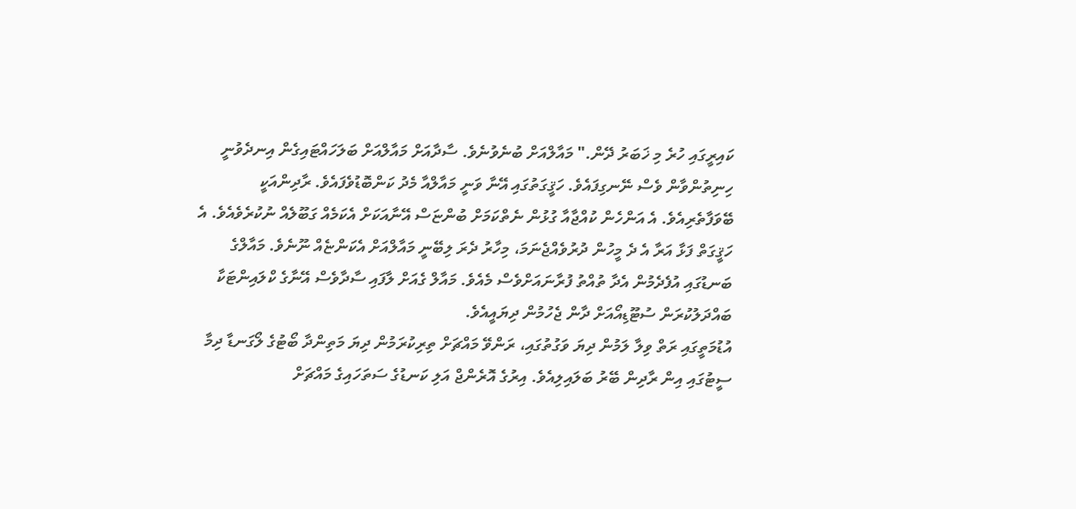ކައިރީގައި ހުރެ މި ޚަބަރު ދޭން." މައާލްއަށް ބުނެވުނެވެ. ސާދާއަށް މައާލްއަށް ބަލަހައްޓައިގެން އިނދެވުނީ ހިނިތުންވާން ވެސް ނޭނގިފައެވެ. ހަޤީގަތުގައި އޭނާ ވަނީ މައާލްއާ މެދު ކަންބޮޑުވެފައެވެ. ރާދިންއަކީ ބޭވަފާތެރިއެވެ. އެ އަންހެން ކުއްޖާއާ ގުޅުން ނެތްކަމަށް ބުންޏަސް އޭނާއަކަށް އެކަމެއް ގަބޫލެއް ނުކުރެވެއެވެ. އެ ހަޤީގަތް ފަޅާ އަރާ އެ ދެ މީހުން ދުރުވެއްޖެނަމަ، މިހާރު ދެރަ ލިބޭނީ މައާލްއަށް އެކަންޏެއް ނޫނެވެ. މައާލްގެ ބަނޑުގައި އުފެދެމުން އެދާ ތުއްތު ފުރާނައަށްވެސް މެއެވެ. މައާލް ގެއަށް ލާފައި ސާދާވެސް އޭނާގެ ކްލައިންޓަކާ ބައްދަލުކުރަން ސުޓޫޑިއޯއަށް ދާން ޖެހުމުން ދިޔައީއެވެ.
އުޑުމަތީގައި ރަތް ވިލާ ލަމުން ދިޔަ ވަގުތުގައި، ރަންވޭ މައްޗަށް ތިރިކުރަމުން ދިޔަ މަތިންދާ ބޯޓުގެ ލޯގަނޑާ ދިމާ ސީޓުގައި އިން ރާދިން ބޭރު ބަލައިލިއެވެ. އިރުގެ އޮރެންޖް އަލި ކަނޑުގެ ސަތަހައިގެ މައްޗަށް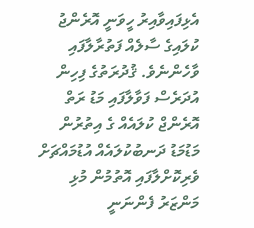އެޅިފައިވާއިރު ހީވަނީ އޮރެންޖު ކުލައިގެ ސާލެއް ފަތުރާލާފައި ވާހެންނެވެ. ޤުދުރަތުގެ ފިހިން އުދަރެސް ފަވާލާފައި މަޑު ރަތް އޮރެންޖް ކުލައެއް ގެ އިތުރުން މަޑުމަޑު ދަނބުކުލައެއް އުޑުމައްޗަށް ވެރިކޮށްލާފައި އޮތުމުން މުޅި މަންޒަރު ފެންނަނީ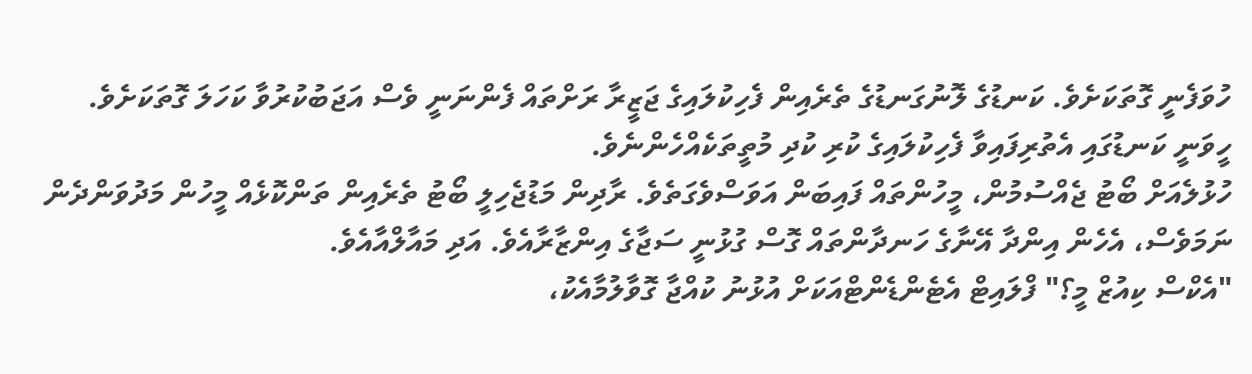ހުވަފެނީ ގޮތަކަށެވެ. ކަނޑުގެ ލޮނުގަނޑުގެ ތެރެއިން ފެހިކުލައިގެ ޖަޒީރާ ރަށްތައް ފެންނަނީ ވެސް އަޖަބުކުރުވާ ކަހަލަ ގޮތަކަށެވެ. ހީވަނީ ކަނޑުގައި އެތުރިފައިވާ ފެހިކުލައިގެ ކުރި ކުދި މުތީތަކެއްހެންނެވެ.
ހުޅުލެއަށް ބޯޓު ޖެއްސުމުން، މީހުންތައް ފައިބަން އަވަސްވެގަތެވެ. ރާދިން މަޑުޖެހިލީ ބޯޓު ތެރެއިން ތަންކޮޅެއް މީހުން މަދުވަންދެން ނަމަވެސް، އެހެން އިންދާ އޭނާގެ ހަނދާންތައް ގޮސް ގުޅުނީ ސަޖާގެ އިންޒާރާއެވެ. އަދި މައާލްއާއެވެ.
"އެކްސް ކިއުޒް މީ؟" ފްލައިޓް އެޓެންޑެންޓްއަކަށް އުޅުނު ކުއްޖާ ގޮވާލުމާއެކު،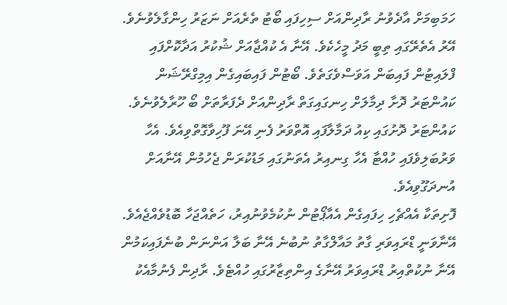ހަމަބިމަށް އާދެވުނު ރާދިންއަށް ސިހިފައި ބޯޓު ތެރެއަށް ނަޒަރު ހިންގާލެވުނެވެ. އޭރު އެތެރޭގައި ތިބީ މަދު މީހެކެވެ. އޭނާ އެ ކުއްޖާއަށް ޝުކުރު އަދާކޮށްފައި ފްލައިޓުން ފައިބަން އަވަސްވެގަތެވެ. ބޯޓުން ފައިބައިގެން އިމިގްރޭޝަން ކައުންޓަރު ދޮށާ ދިމާލަށް ހިނގައިގަތް ރާދިންއަށް ދެފަރާތަށް ބޯ ހޫރާލެވުނެވެ. ކައުންޓަރު ދޮށުގައި ކިއު ދަމާލާފައި އޮތްވަރު ފެނި އޭނަ ފޫހިވާގޮތްވިއެވެ. އެހާ ވަރުބަލިވެފައި ހުއްޓާ އެހާ ގިނއިރު އެތަނުގައި މަޑުކުރަން ޖެހުމުން އޭނާއަށް އުނދަގޫވިއެވެ.
ފޮށިތަކާ އެއްޗެހި ހިފައިގެން އެއާޕޯޓުން ނުކުމެވުނުއިރު، ހަތެއްޖަހާ ބޮޑުވެއްޖެއެވެ. އޭނާވަނީ ޑްރައިވަރި ގާތު މައާލްގާތު ނުބުނެ އޭނާ ބަލާ އަންނަން ބުނެފައިކަމުން އޭނާ ނުކުތްއިރު ޑްރައިވަރު އޭނާގެ އިންތިޒާރުގައި ހުއްޓެވެ. ރާދިން ފެނުމާއެކު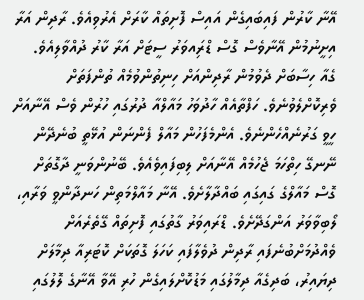އޭނާ ކާރުން ފައިބައިގެން އައިސް ފޮށިތައް ކާރަށް އެރުވިއެވެ. ރާދިން އަރާ އިށީނުމުން އޭނާވެސް ގޮސް ޑްރަިއވަރު ސީޓަށް އަރާ ކާރު ދުއްވާލިއެވެ.
ގެއާ ހިސާބަށް ދެވުމުން ރާދިންއަށް ހިނިތުންވުމެއް ތުންފަތަށް ވެރިކޮށްލެވުނެވެ. ހަފްތާއެއް ހާދުވަހު މައާލްއާ ދުރުގައި ހުރުން ވެސް އޭނާއަށް ހީވީ ގަރުނެއްހެންނެވެ. އެންމެފަހުން މައާލް ފެންނަން އުޅޭތީ ބުނެދޭން ނޭނގޭ ހިތްހަމަ ޖެހުމެއް އޭނާއަށް ލިބިފައިވެއެވެ. ބޭނުންވަނީ ދާގޮތަށް ގޮސް މައާލްގެ ގައިގައި ބައްދާލާށެވެ. އޭނާ މައާލްމަތިން ހަނދާންވީ ވަރާއި، ލޯބިވާވަރު އަންގަދޭށެވެ. ޑްރައިވަރު ގާތުގައި ފޮށިތައް ގޭތެރެއަށް ވެއްދުމަށްބުނެފައި ރާދިން ދުވެލާފައި ކަހަލަ ގޮތަކަށް ކޮޓަރިއާ ދިމާލަށް ދިޔައިރު، ބަދިގެއާ ދިމާލުގައި މަޑުކޮށްލައިގެން ހުރި އޭވާ އޭނާގެ ލޮލުގައި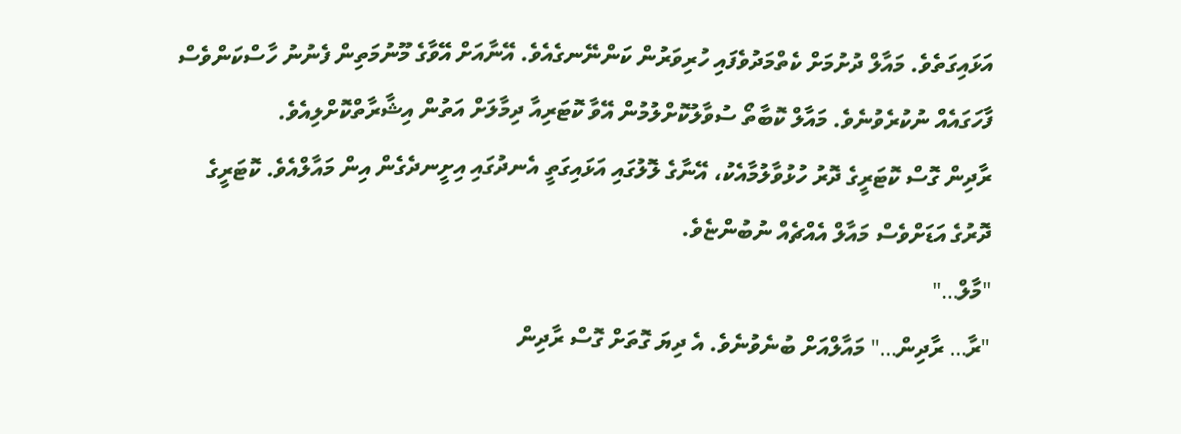އަޅައިގަތެވެ. މައާލް ދުށުމަށް ކެތްމަދުވެފައި ހުރިވަރުން ކަންނޭނގެއެވެ. އޭނާއަށް އޭވާގެ މޫނުމަތިން ފެނުނު ހާސްކަންވެސް ފާހަގައެއް ނުކުރެވުނެވެ. މައާލް ކޮބާތޯ ސުވާލުކޮށްލުމުން އޭވާ ކޮޓަރިއާ ދިމާލަށް އަތުން އިޝާރާތްކޮށްލިއެވެ.
ރާދިން ގޮސް ކޮޓަރީގެ ދޮރު ހުޅުވާލުމާއެކު، އޭނާގެ ލޮލުގައި އަޅައިގަތީ އެނދުގައި އިށީނދެގެން އިން މައާލްއެވެ. ކޮޓަރީގެ ދޮރުގެ އަޑަށްވެސް މައާލް އެއްޗެއް ނުބުންޏެވެ.
"މާލް…"
"ރާ… ރާދިން…" މައާލްއަށް ބުނެވުނެވެ. އެ ދިޔަ ގޮތަށް ގޮސް ރާދިން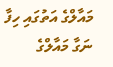މައާލްގެ އަތުގައި ހިފާ ނަގާ މައާލްގެ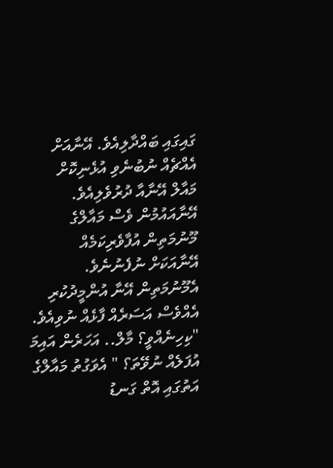ގައިގައި ބައްދާލިއެވެ. އޭނާއަށް އެއްޗެއް ނުބުނެވި އުޅެނިކޮށް މައާލް އޭނާއާ ދުރުވެލިއެވެ. އޭނާއައުމުން ވެސް މައާލްގެ މޫނުމަތިން އުފާވެރިކަމެއް އޭނާއަކަށް ނުފެނުނެވެ. އެމޫނުމަތިން އޭނާ އުންމީދުކުރި އެއްވެސް އަސަރެއް ފާޅެއް ނުވިއެވެ.
"ކިހިނެއްވީ؟ މާލް.. އަހަރެން އައިމަ އުފަލެއް ނުވޭތަ؟ " އެވަގުތު މައާލްގެ އަތުގައި އޮތް ގަނޑު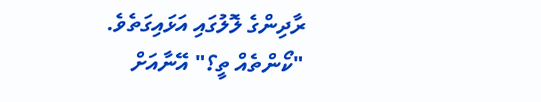ރާދިންގެ ލޮލުގައި އަޅައިގަތެވެ.
"ކޯންތެއް ތީ؟" އޭނާއަށް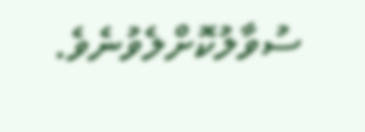ސުވާލުކޮށްލެވުނެވެ.